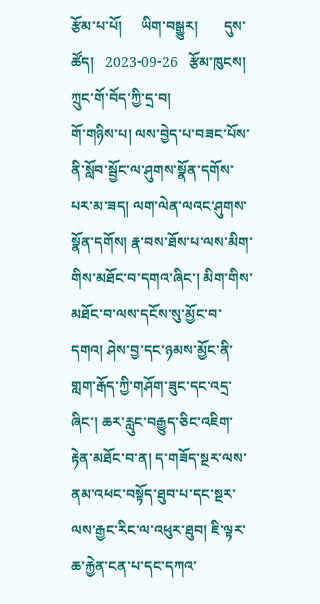རྩོམ་པ་པོ།     ཡིག་བསྒྱུར།       དུས་ཚོད།   2023-09-26   རྩོམ་ཁུངས།    ཀྲུང་གོ་བོད་ཀྱི་དྲ་བ།
གོ་གཉིས་པ། ལས་བྱེད་པ་བཟང་པོས་ནི་སློབ་སྦྱོང་ལ་ཤུགས་སྣོན་དགོས་པར་མ་ཟད། ལག་ལེན་ལའང་ཤུགས་སྣོན་དགོས། རྣ་བས་ཐོས་པ་ལས་མིག་གིས་མཐོང་བ་དགའ་ཞིང་། མིག་གིས་མཐོང་བ་ལས་དངོས་སུ་མྱོང་བ་དགའ། ཤེས་བྱ་དང་ཉམས་མྱོང་ནི་གླག་རྒོད་ཀྱི་གཤོག་ཟུང་དང་འདྲ་ཞིང་། ཆར་རླུང་བརྒྱུད་ཅིང་འཇིག་རྟེན་མཐོང་བ་ན། ད་གཟོད་སྔར་ལས་ནམ་འཕང་བསྟོད་ཐུབ་པ་དང་སྔར་ལས་རྒྱང་རིང་ལ་འཕུར་ཐུབ། ཇི་ལྟར་ཆ་རྐྱེན་ངན་པ་དང་དཀའ་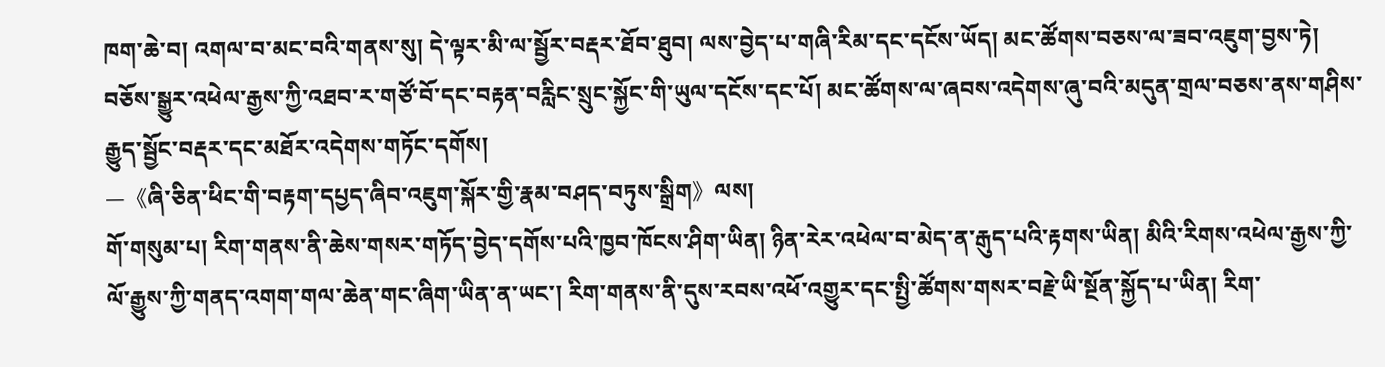ཁག་ཆེ་བ། འགལ་བ་མང་བའི་གནས་སུ། དེ་ལྟར་མི་ལ་སྦྱོར་བརྡར་ཐོབ་ཐུབ། ལས་བྱེད་པ་གཞི་རིམ་དང་དངོས་ཡོད། མང་ཚོགས་བཅས་ལ་ཟབ་འཇུག་བྱས་ཏེ། བཅོས་སྒྱུར་འཕེལ་རྒྱས་ཀྱི་འཐབ་ར་གཙོ་བོ་དང་བརྟན་བརླིང་སྲུང་སྐྱོང་གི་ཡུལ་དངོས་དང་པོ། མང་ཚོགས་ལ་ཞབས་འདེགས་ཞུ་བའི་མདུན་གྲལ་བཅས་ནས་གཤིས་རྒྱུད་སྦྱོང་བརྡར་དང་མཐོར་འདེགས་གཏོང་དགོས།
—《ཞི་ཅིན་ཕིང་གི་བརྟག་དཔྱད་ཞིབ་འཇུག་སྐོར་གྱི་རྣམ་བཤད་བཏུས་སྒྲིག》ལས།
གོ་གསུམ་པ། རིག་གནས་ནི་ཆེས་གསར་གཏོད་བྱེད་དགོས་པའི་ཁྱབ་ཁོངས་ཤིག་ཡིན། ཉིན་རེར་འཕེལ་བ་མེད་ན་རྒུད་པའི་རྟགས་ཡིན། མིའི་རིགས་འཕེལ་རྒྱས་ཀྱི་ལོ་རྒྱུས་ཀྱི་གནད་འགག་གལ་ཆེན་གང་ཞིག་ཡིན་ན་ཡང་། རིག་གནས་ནི་དུས་རབས་འཕོ་འགྱུར་དང་སྤྱི་ཚོགས་གསར་བརྗེ་ཡི་སྔོན་སྐྱོད་པ་ཡིན། རིག་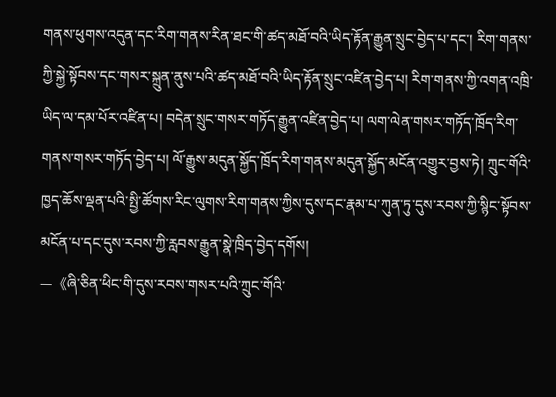གནས་ཕུགས་འདུན་དང་རིག་གནས་རིན་ཐང་གི་ཚད་མཐོ་བའི་ཡིད་རྟོན་རྒྱུན་སྲུང་བྱེད་པ་དང་། རིག་གནས་ཀྱི་སྐྱེ་སྟོབས་དང་གསར་སྐྲུན་ནུས་པའི་ཚད་མཐོ་བའི་ཡིད་རྟོན་སྲུང་འཛིན་བྱེད་པ། རིག་གནས་ཀྱི་འགན་འཁྲི་ཡིད་ལ་དམ་པོར་འཛིན་པ། བདེན་སྲུང་གསར་གཏོད་རྒྱུན་འཛིན་བྱེད་པ། ལག་ལེན་གསར་གཏོད་ཁྲོད་རིག་གནས་གསར་གཏོད་བྱེད་པ། ལོ་རྒྱུས་མདུན་སྐྱོད་ཁྲོད་རིག་གནས་མདུན་སྐྱོད་མངོན་འགྱུར་བྱས་ཏེ། ཀྲུང་གོའི་ཁྱད་ཆོས་ལྡན་པའི་སྤྱི་ཚོགས་རིང་ལུགས་རིག་གནས་ཀྱིས་དུས་དང་རྣམ་པ་ཀུན་ཏུ་དུས་རབས་ཀྱི་སྙིང་སྟོབས་མངོན་པ་དང་དུས་རབས་ཀྱི་རླབས་རྒྱུན་སྣེ་ཁྲིད་བྱེད་དགོས།
—《ཞི་ཅིན་ཕིང་གི་དུས་རབས་གསར་པའི་ཀྲུང་གོའི་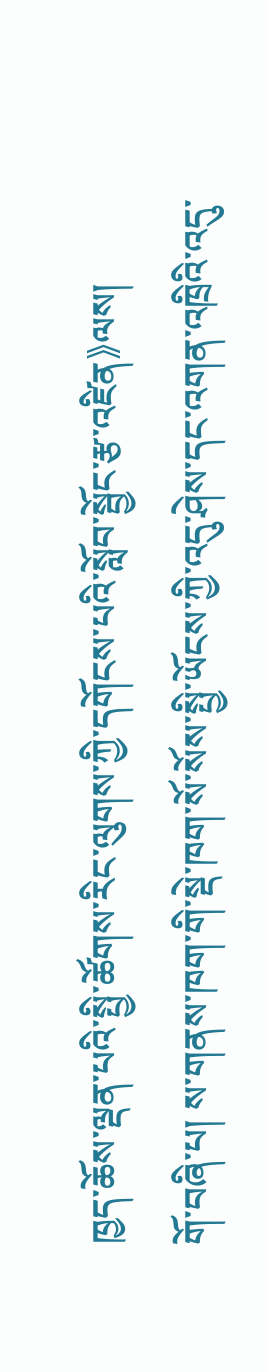ཁྱད་ཆོས་ལྡན་པའི་སྤྱི་ཚོགས་རིང་ལུགས་ཀྱི་དགོངས་པའི་སློབ་སྦྱོང་རྩ་འཛིན》ལས།
གོ་བཞི་པ། ས་གནས་ཁག་གི་སྡེ་ཁག་སོ་སོས་སྤྱི་ཡོངས་ཀྱི་འདུ་ཤེས་དང་འགན་འཁྲིའི་འདུ་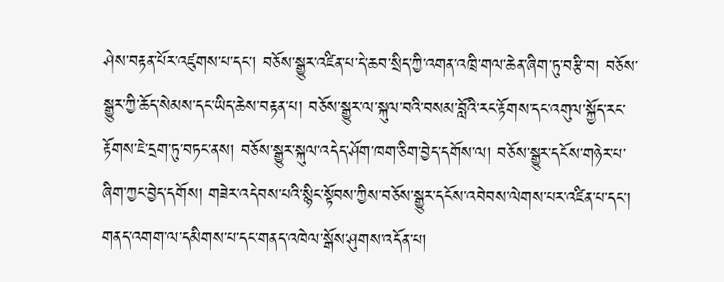ཤེས་བརྟན་པོར་འཛུགས་པ་དང་། བཅོས་སྒྱུར་འཛིན་པ་དེ་ཆབ་སྲིད་ཀྱི་འགན་འཁྲི་གལ་ཆེན་ཞིག་ཏུ་བརྩི་བ། བཅོས་སྒྱུར་ཀྱི་ཆོད་སེམས་དང་ཡིད་ཆེས་བརྟན་པ། བཅོས་སྒྱུར་ལ་སྐུལ་བའི་བསམ་བློའི་རང་རྟོགས་དང་འགུལ་སྐྱོད་རང་རྟོགས་ཇེ་དྲག་ཏུ་བཏང་ནས། བཅོས་སྒྱུར་སྐུལ་འདེད་ཤོག་ཁག་ཅིག་བྱེད་དགོས་ལ། བཅོས་སྒྱུར་དངོས་གཉེར་པ་ཞིག་ཀྱང་བྱེད་དགོས། གཟེར་འདེབས་པའི་སྙིང་སྟོབས་ཀྱིས་བཅོས་སྒྱུར་དངོས་འབེབས་ལེགས་པར་འཛིན་པ་དང་། གནད་འགག་ལ་དམིགས་པ་དང་གནད་འཁེལ་སྒོས་ཤུགས་འདོན་པ།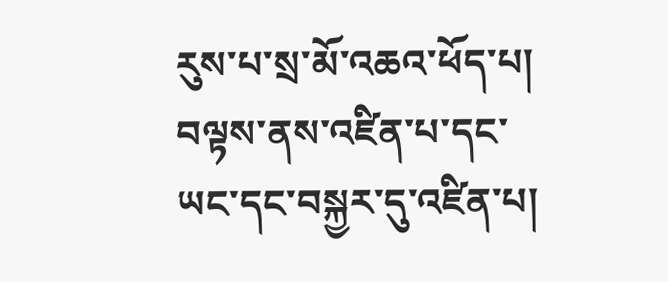རུས་པ་སྲ་མོ་འཆའ་ཕོད་པ། བལྟས་ནས་འཛིན་པ་དང་ཡང་དང་བསྐྱར་དུ་འཛིན་པ།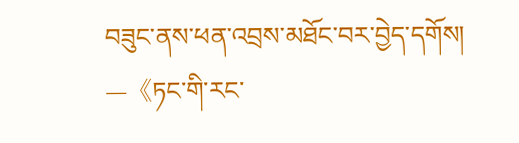བཟུང་ནས་ཕན་འབྲས་མཐོང་བར་བྱེད་དགོས།
—《ཏང་གི་རང་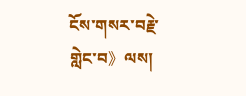ངོས་གསར་བརྗེ་གླེང་བ》ལས།